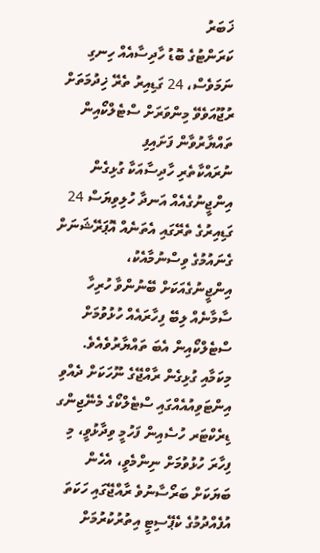ޚަބަރު
ކަރަންޓުގެ ބޮޑު ހާދިސާއެއް ހިނގި ނަމަވެސް، 24 ގަޑިއިރު ތެރޭ ޚިދުމަތަށް ރުޖޫއަވެވޭ މިންވަރަށް ސްޓެލްކޯއިން ތައްޔާރުވާން ފަށައިފި
ނުރައްކާތެރި ހާދިސާއަކާ ގުޅިގެން އިންޖީނުގެއެއް އަނދާ ހުލިވިޔަސް 24 ގަޑިއިރުގެ ތެރޭގައި އެތަނެއް އޮޕަރޭޝަނަށް ގެނައުމުގެ ވިސްނުމާއެކު، އިންޖީނުގެއަކަށް ބޭނުންވާ ހުރިހާ ސާމާނެއް ލިބޭ ފިހާރައެއް ހުޅުވުމަށް ސްޓެލްކޯއިން އެބަ ތައްޔާރުވެއެވެ.
މިކަމާއި ގުޅިގެން ރާއްޖޭގެ ނޫހަކަށް ދެއްވި އިންޓަވިއުއެއްގައި ސްޓެލްކޯގެ މެނޭޖިންގ ޑިރެކްޓަރ ހުސެއިން ފަހުމީ ވިދާޅުވީ، މި ފިހާރަ ހުޅުވުމަށް ނިންމެވީ، އެހެން ބަޔަކަށް ބަރޯސާނުވެ ރާއްޖޭގައި ހަކަތަ އުފެއްދުމުގެ ކެޕޭސިޓީ އިތުރުކުރުމަށް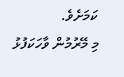ކަމަށެވެ.
މި މޭރުމުން ވާހަކަފުޅު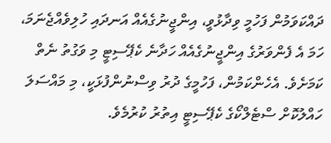ދައްކަވަމުން ފަހުމީ ވިދާޅުވީ، އިންޖީނުގެއެއް އަނދައި ހުލިވެއްޖެނަމަ، ހަމަ އެ ފެންވަރުގެ އިންޖީނުގެއެއް ހަދާނެ ކެޕޭސިޓީ މި ވަގުތު ނެތް ކަމަށެވެ. އެހެންކަމުން، ފަހުމީގެ ދުރު ވިސްނުންފުޅަކީ، މި މައްސަލަ ހައްލުކޮށް ސްޓެލްކޯގެ ކެޕޭސިޓީ އިތުރު ކުރުމެވެ.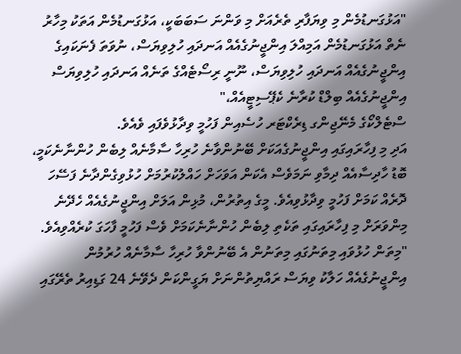"އަޅުގަނޑުމެން މި ވިޔަފާރި ތެރެއަށް މި ވަންނަ ސަބަބަކީ، އަޅުގަނޑުމެން އަތަކު މިހާރު ނެތް އަޅުގަނޑުމެން އަމިއްލަ އިންޖީނުގެއެއް އަނދައި ހުލިވިޔަސް، ނުވަތަ ފެނަކައިގެ އިންޖީނުގެއެއް އަނދައި ހުލިވިޔަސް، ނޫނީ ރިސޯޓެއްގެ ތަނެއް އަނދައި ހުލިވިޔަސް އިންޖީނުގެއެއް ބިލްޑް ކުރާނެ ކެޕޭސިޓީއެއް،"
ސްޓެލްކޯގެ މެނޭޖިންގ ޑިރެކްޓަރ ހުސެއިން ފަހުމީ ވިދާޅުވެފައި ވެއެވެ.
އަދި މި ފިހާރައިގައި އިންޖީނުގެއަކަށް ބޭނުންވާނެ ހުރިހާ ސާމާނެއް ލިބެން ހުންނާނެކަމީ، ބޮޑު ހާދިސާއެއް ދިމާވި ނަމަވެސް އެކަން އަވަހަށް ހައްލުކުރުމަށް ހުޅުވިގެންދާނެ ފަސޭހަ ދޮރެއް ކަމަށް ފަހުމީ ވިދާޅުވިއެވެ. މީގެ އިތުރުން، މުޅިން އަލަށް އިންޖީނުގެއެއް ހެދޭނެ މިންވަރަށް މި ފިހާރައިގައި ތަކެތި ލިބެން ހުންނާނެކަމަށް ވެސް ފަހުމީ ފާހަގަ ކުރެއްވިއެވެ.
"މިތަން ހުޅުވައި މިތަނުގައި މިތަނުން އެ ބޭނުންވާ ހުރިހާ ސާމާނެއް ހުރުމުން އިންޖީނުގެއެއް ހަލާކު ވިޔަސް ރައްޔިތުންނަށް ޔަގީންކަން ދެވޭނެ 24 ގަޑިއިރު ތެރޭގައި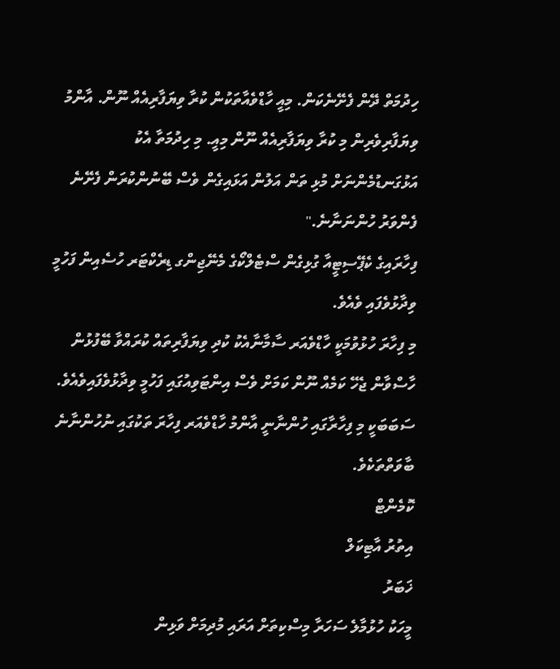ހިދުމަތް ދޭން ފެށޭނެކަން. މިއީ ހާޑްވެއާތަކުން ކުރާ ވިޔަފާރިއެއް ނޫން. އާންމު ވިޔަފާރިވެރިން މި ކުރާ ވިޔަފާރިއެއް ނޫން މިއީ. މި ހިދުމަތާ އެކު އަޅުގަނޑުމެންނަށް މުޅި ތަން އަލުން އަޅައިގެން ވެސް ބޭނުންކުރަން ފެށޭނެ ފެންވަރު ހުންނަނާނެ."
ފިހާރައިގެ ކެޕޭސިޓީއާ ގުޅިގެން ސްޓެލްކޯގެ މެނޭޖިންގ ޑިރެކްޓަރ ހުސެއިން ފަހުމީ ވިދާޅުވެފައި ވެއެވެ.
މި ފިހާރަ ހުޅުވުމަކީ ހާޑްވެއަރ ސާމާނާއެކު ކުދި ވިޔަފާރިތައް ކުރައްވާ ބޭފުޅުން ހާސްވާން ޖެހޭ ކަމެއް ނޫން ކަމަށް ވެސް އިންޓަވިއުގައި ފަހުމީ ވިދާޅުވެފައިވެއެވެ. ސަބަބަކީ މި ފިހާރާގައި ހުންނާނީ އާންމު ހާޑްވެއަރ ފިހާރަ ތަކުގައި ނުހުންނާނެ ބާވަތްތަކެވެ.
ކޮމެންޓް
އިތުރު އާޓިކަލް
ޚަބަރު
މީހަކު ހުޅުމާލެ ސަހަރާ މިސްކިތަށް އަރައި މުދިމަށް ވަޅިން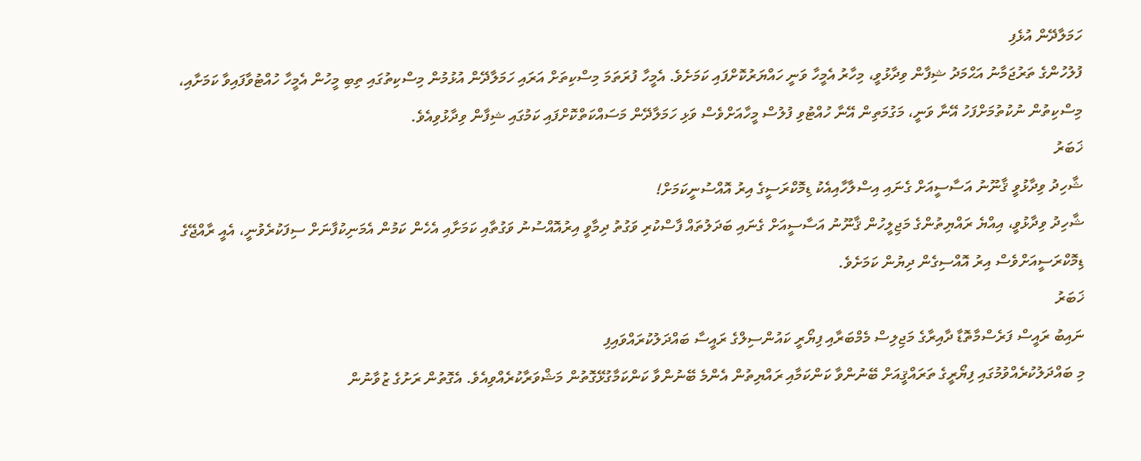ހަމަލާދޭން އުޅެފި
ފުލުހުންގެ ތަރުޖަމާނު އަޙްމަދު ޝިފާން ވިދާޅުވީ، މިހާރު އެމީހާ ވަނީ ހައްޔަރުކޮށްފައި ކަމަށެވެ. އެމީހާ ފުރަތަމަ މިސްކިތަށް އަރައި ހަމަލާދޭން އުޅުމުން މިސްކިތުގައި ތިބި މީހުން އެމީހާ ހުއްޓުވާފައިވާ ކަމަށާއި، މިސްކިތުން ނުކުތުމަށްފަހު އޭނާ ވަނީ، މަގުމަތިން އޭނާ ހުއްޓުވި ފުލުސް މީހާއަށްވެސް ވަޅި ހަމަލާދޭން މަސައްކަތްކޮށްފައި ކަމުގައި ޝިފާން ވިދާޅުވިއެވެ.
ޚަބަރު
ޝާހިދު ވިދާޅުވީ ޤާނޫނު އަސާސީއަށް ގެނައި އިސްލާހާއިއެކު ޑިމޮކްރަސީގެ އިރު އޮއްސުނީކަމަށް!
ޝާހިދު ވިދާޅުވީ، އިއްޔެ ރައްޔިތުންގެ މަޖިލީހުން ޤާނޫނު އަސާސީއަށް ގެނައި ބަދަލުތައް ފާސްކުރި ވަގުތު ދިމާވީ އިރުއޮއްސުނު ވަގުތާއި ކަމަށާއި އެހެން ކަމުން އެމަނިކުފާނަށް ސިފަކުރެވުނީ، އެއީ ރާއްޖޭގެ ޑިމޮކްރަސީއަށްވެސް އިރު އޮއްސިގެން ދިޔުން ކަމަށެވެ.
ޚަބަރު
ނައިބު ރައީސް ފަރެސްމާތޮޑާ ދާއިރާގެ މަޖިލިސް މެމްބަރާއި ފިޔޯރީ ކައުންސިލްގެ ރައީސާ ބައްދަލުކުރައްވައިފި
މި ބައްދަލުކުރެއްވުމުގައި ފިޔޯރީގެ ތަރައްޤީއަށް ބޭނުންވާ ކަންކަމާއި ރައްޔިތުން އެންމެ ބޭނުންވާ ކަންކަމާގުޅޭގޮތުން މަޝްވަރާކުރެއްވިއެވެ. އެގޮތުން ރަށުގެ ޒުވާނުން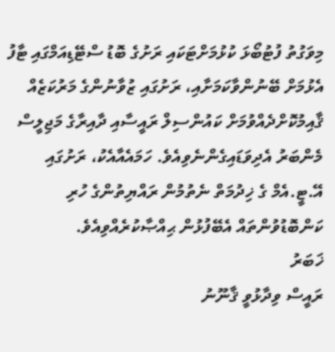މިވަގުތު ފުޓުބޯޅަ ކުޅުމަށްޓަކައި ރަށުގެ ބޮޑު ސްޓޭޑިއަމްގައި ޓާފު އެޅުމަށް ބޭނުންވާކަމަށާއި، ރަށުގައި ޒުވާނުންގެ މަރުކަޒެއް ޤާއިމުކޮށްދެއްވުމަށް ކައުންސިލް ރައީސާއި ދާއިރާގެ މަޖިލީސް މެންބަރު އެދިވަޑައިގެންނެވިއެވެ. ހަމައެއާއެކު، ރަށުގައި އޭ.ޓީ.އެމް ގެ ޚިދުމަތް ނެތުމުން ރައްޔިތުންގެ ހުރި ކަންބޮޑުވުންތައް އެބޭފުޅުން ޙިއްޞާކުރެއްވިއެވެ.
ޚަބަރު
ރައީސް ވިދާޅުވީ ޤާނޫނު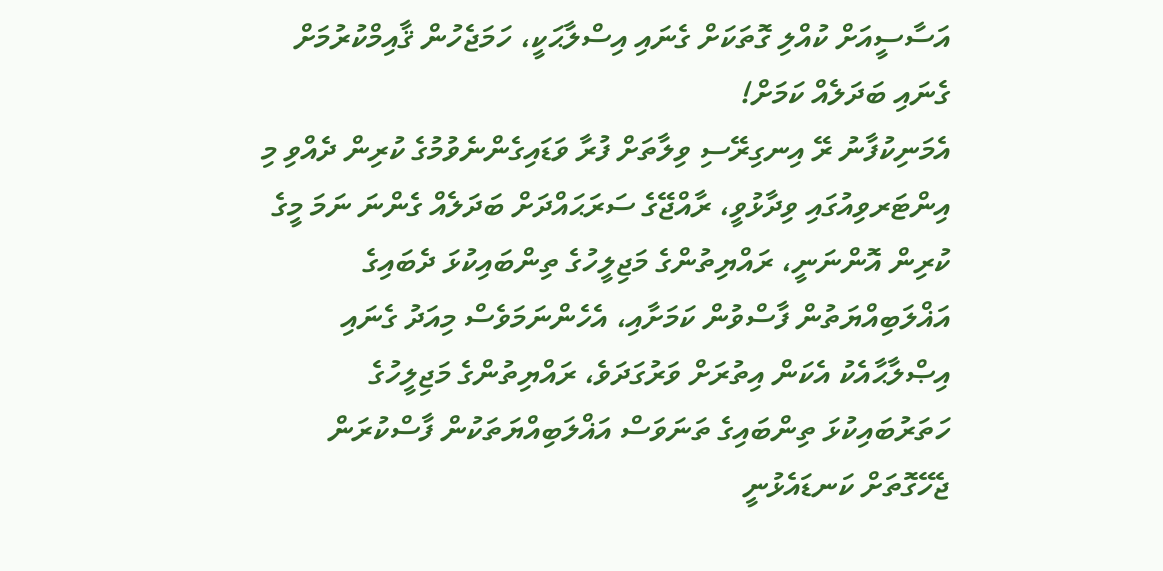އަސާސީއަށް ކުއްލި ގޮތަކަށް ގެނައި އިސްލާޙަކީ، ހަމަޖެހުން ޤާއިމްކުރުމަށް ގެނައި ބަދަލެއް ކަމަށް!
އެމަނިކުފާނު ރޭ އިނގިރޭސި ވިލާތަށް ފުރާ ވަޑައިގެންނެވުމުގެ ކުރިން ދެއްވި މި އިންޓަރވިއުގައި ވިދާޅުވީ، ރާއްޖޭގެ ސަރަޙައްދަށް ބަދަލެއް ގެންނަ ނަމަ މީގެ ކުރިން އޮންނަނީ، ރައްޔިތުންގެ މަޖިލީހުގެ ތިންބައިކުޅަ ދެބައިގެ އަޣްލަބިއްޔަތުން ފާސްވުން ކަމަށާއި، އެހެންނަމަވެސް މިއަދު ގެނައި އިޞްލާޙާއެކު އެކަން އިތުރަށް ވަރުގަދަވެ، ރައްޔިތުންގެ މަޖިލީހުގެ ހަތަރުބައިކުޅަ ތިންބައިގެ ތަނަވަސް އަޣްލަބިއްޔަތަކުން ފާސްކުރަން ޖެހޭގޮތަށް ކަނޑައެޅުނީ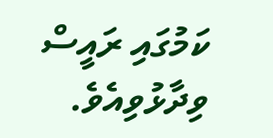ކަމުގައި ރައީސް ވިދާޅުވިއެވެ.